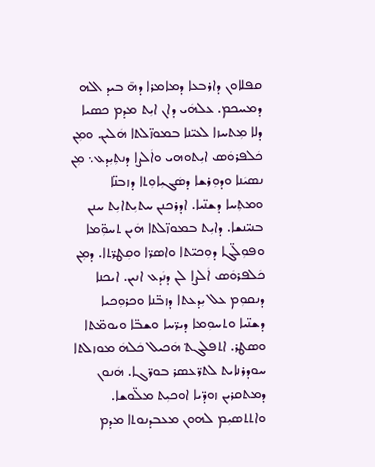ܩܦܠܐܘܢ ܕܐܪܒܥܐ ܕܡܐܡܪܐ ܕܗ̄ ܒܝܕ ܐܠܗ ܕܡܚܟܡ. ܥܠܗܿܝ ܕܐܢ ܐܝܼܬ ܡܕܡ ܟܣܝܐ ܕܠܐ ܡܼܬܚܙܐ ܠܥܝ̈ܢܐ ܒܡܘܙ̈ܠܬܐ ܗܿܠܝܢ. ܘܡܼܢ ܟܿܠܦܪܘܿܣ ܐܝܼܬܘܗܝ ܘܐܿܠܨܐ ܕܢܬܼܝܼܕܥ܆ ܡܼܢ ܢܣܝܿܢܐ ܘܕܘܼܪܫܐ ܕܣܿܓܝܼܐܘܼܬܐ ܕܙܒܢ̈ܐ ܘܡܬܼܚܐ ܕܫܢ̈ܝܐ. ܐܕܪܟܢܢ ܚܬܝܼܬܐܝܼܬ ܚܢܢ ܒܢܝ̈ܢܫܐ. ܕܐܝܼܬ ܒܡܘܙ̈ܠܬܐ ܗܿܝܢ ܬܚܘܼ̈ܡܐ ܘܦܘܼܠ̈ܓܐ ܕܘܼܟܝ̈ܬܐ ܘܐܣܪ̈ܐ ܘܩܼܛܪ̈ܬܐ. ܕܡܼܢ ܟܿܠܦܪܘܿܣ ܐܿܠܨܐ ܠܢ ܕܢܿܕܥ ܐܢܝܢ. ܐܝܟܢܐ ܕܢܩܘܼܡ ܥܠ ܝܼܕܥܬܐ ܕܙܒ̈ܢܐ ܘܟܪܘܼܟܝܐ ܕܫܢ̈ܝܐ ܘܬܚܘܼܡܐ ܕܝܪ̈ܚܐ ܘܫܒ̈ܐ ܘܝܘܡ̈ܬܐ ܘܣܛܪ. ܐܬܦܠܓܬ݀ ܗܿܟܝܠ ܟܿܠܗܿ ܡܘܙܠܬܐ ܚܘܕܪܢܐܝܬ ܠܬܪ̈ܥܣܪ ܒܘܪ̈ܓܐ. ܗܿܢܘܢ ܕܡܬܩܪܝܢ ܙܘܕ̈ܝܐ ܐܘܟܝܼܬ ܡܠ̈ܘܫܐ. ܘܐܬܬܣܝܼܡ ܠܗܘܢ ܡܥܒܕܢܘܬܐ ܡܕܡ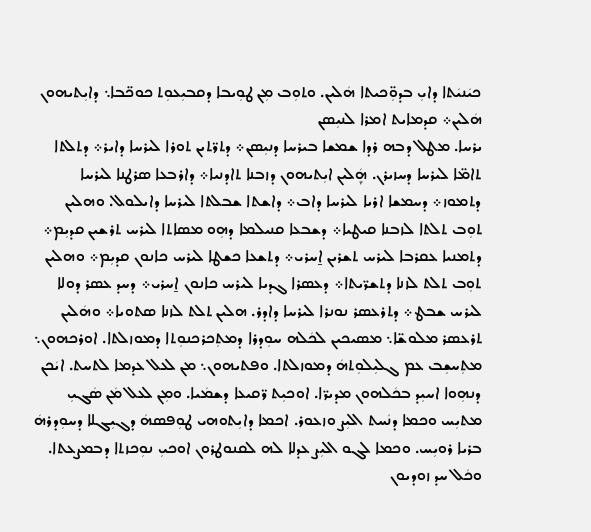ܟܝܿܢܝܿܬܐ ܕܐܝܼ ܒܕܘܼ̈ܟܝܬܐ ܗܿܠܝܢ. ܘܬܘܼܒ ܡܼܢ ܛܘܼܝܒܐ ܕܩܒܝܼܥܘܼܬ ܟܘܟ̈ܒܐ܆ ܕܐܝܼܬܝܗܘܢ ܗܿܠܝܢ܀ ܩܕܡܐܝܬ ܐܡܪܐ ܠܢܝܼܣܢ
ܝܪܚܐ. ܡܛܠ ܕܒܗ ܪܕܐ ܫܡܫܐ ܒܝܪܚܐ ܕܢܝܼܣܢ܀ ܕܬܪ̈ܬܝܢ ܬܘܪܐ ܠܝܪܚܐ ܕܐܝܪ܀ ܕܬܠܬܐ ܬܐܡ̈ܐ ܠܝܪܚܐ ܕܚܙܝܪܢ. ܗܾܿܠܝܢ ܐܝܼܬܝܗܘܢ ܕܙܒܢܐ ܬܐܕܢܝܐ܀ ܕܐܪܒܥܐ ܣܪܛܢܐ ܠܝܪܚܐ ܕܬܡܘܙ܀ ܕܚܡܫܐ ܐܪܝܐ ܠܝܪܚܐ ܕܐܒ܀ ܕܐܫܬܐ ܫܒܠܬܐ ܠܝܪܚܐ ܕܐܝܠܘܠ. ܘܗܠܝܢ ܬܘܼܒ ܬܠܬܐ ܠܙܒܢܐ ܩܝܛܝܐ܀ ܕܫܒܥܐ ܩܢܝܠܡܐ ܕܗܼܘ ܡܣܐܬܐ ܠܝܪܚ ܬܪܫܝܢ ܩܕܝܼܡ܀ ܕܬܡܢܝܐ ܥܩܪܒܐ ܠܝܪܚ ܬܫܪܝܢ ܐ̱ܚܪܝ܀ ܕܬܫܥܐ ܟܫܛܐ ܠܝܪܚ ܟܐܢܘܢ ܩܕܝܼܡ܀ ܘܗܠܝܢ ܬܘܼܒ ܬܠܬ ܠܙܢܐ ܕܬܫܪ̈ܝܬܐ܀ ܕܥܣܪܐ ܓܕܝܐ ܠܝܪܚ ܟܐܢܘܢ ܐ̱ܚܪܝ܀ ܕܚܕ ܥܣܪ ܕܘܠܐ ܠܝܪܚ ܫܒܛ܀ ܕܬܪܥܣܪ ܢܘܢܪܐ ܠܝܪܚܐ ܕܐܕܪ. ܗܠܝܢ ܬܠܬ ܠܙܢܐ ܣܬܘܝܐ܀ ܘܗܿܠܝܢ ܬܪܥܣܪ ܡܠܘܫ̈ܐ܆ ܡܣܝܟܝܢ ܠܟܿܠܗ ܚܘܼܕܪܐ ܕܡܬܼܟܪܟܢܘܼܬܐ ܕܡܘܙܠܬܐ. ܐܘܪܟܗܘܢ܆ ܡܬܼܚܫܼܒ ܥܡ ܓܠܝܼܠܘܼܬܗܿ ܕܡܘܙܠܬܐ. ܘܦܬܝܗܘܢ܆ ܡܢ ܠܥܠ ܥܕܡܐ ܠܬܚܬ. ܐܝܿܟܢ ܕܢܗܼܘܐ ܐܚܝܼܕ ܒܟܿܠܗܘܢ ܡܕܝܪ̈ܐ. ܐܘܟܝܼܬ ܪ̈ܩܝܥܐ ܕܫܡܿܝܐ. ܘܡܼܢ ܠܥܠ ܡܿܢ ܣܿܓܝܼ ܡܬܝܼܚ ܘܟܡܐ ܕܢܿܚܬ ܐܠܝܼܨ ܘܙܥܘܪ. ܐܟܡܐ ܕܐܝܼܬܘܗܝ ܛܘܼܦܣܗܿ ܕܓܝܼܓܠܐ ܕܚܘܼܕܪܗܿ ܒܪܝܐ ܪܘܝܼܚ. ܘܟܡܐ ܠܓܘ ܐܠܝܼܨ ܥܕܠܐ ܠܗ ܠܩܢܘܛܪܘܢ ܐܘܟܝܼ ܢܘܼܟܙܬܐ ܕܒܡܨܥܬܐ. ܘܟܿܠ ܚܕ ܙܘܕܝܘܢ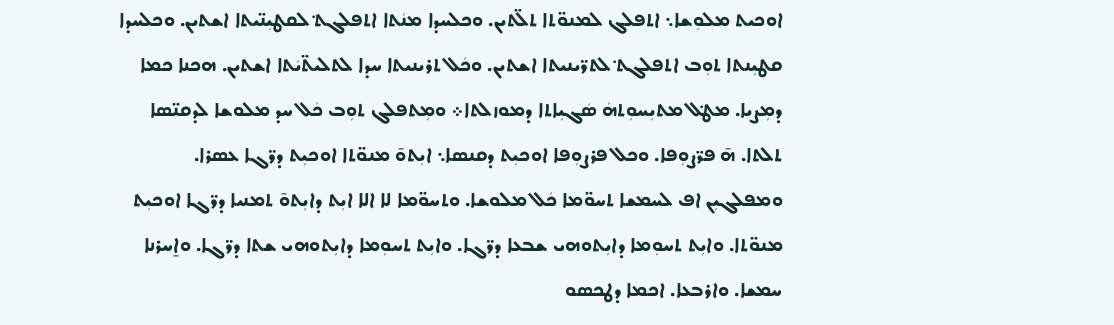ܐܘܟܝܬ ܡܠܘܼܫܐ܆ ܐܬܦܠܓ ܠܡܢܘ̈ܬܐ ܬܠ̈ܬܝܢ. ܘܟܠܚܕܐ ܡܢܿܬܐ ܐܬܦܠܓܬ݀ ܠܩܛܝܼܢ̈ܝܬܐ ܐܫܬܝܢ. ܘܟܠܚܕܐ ܩܛܝܼܢܬܐ ܬܘܼܒ ܐܬܦܠܓܬ݀ ܠܬܪ̈ܝܢܝܬܐ ܐܫܬܝܢ. ܘܟܿܠ ܬܪܝܢܝܬܐ ܚܕܐ ܠܬܠܝܬ̈ܝܿܬܐ ܐܫܬܝܢ. ܗܟܢܐ ܟܡܐ ܕܡܼܨܝܐ. ܡܛ݀ܠ ܡܬܝܼܚܘܼܬܗܿ ܣܿܓܝܼܐܬܐ ܕܡܘܙܠܬܐ܀ ܘܡܼܬܦܠܓ ܬܘܼܒ ܟܿܠ ܚܕ ܡܠܘܫܐ ܠܕܩܢ̈ܣܐ ܬܠܬܐ. ܗ̄ ܦܪ̈ܨܘܼܦܐ. ܘܟܠ ܦܪܨܘܼܦܐ ܐܘܟܝܼܬ ܕܩܢܣܐ܆ ܐܝܼܬܘ̄ ܡܢܘ̈ܬܐ ܐܘܟܝܼܬ ܕܪ̈ܓܐ ܥܣܪܐ. ܘܡܦܠܓܝܼܢ ܐܦ ܠܚܡܫܐ ܬܚܘ̈ܡܐ ܟܿܠ ܡܠܘܫܐ. ܘܬܚܘ̈ܡܐ ܠܐ ܐܠܐ ܐܝܼܬ ܕܐܝܼܬܘ̄ ܬܡܢܝܐ ܕܪ̈ܓܐ ܐܘܟܝܼܬ ܡܢܘ̈ܬܐ. ܘܐܝܼܬ ܬܚܘܼܡܐ ܕܐܝܼܬܘܗܝ ܫܒܥܐ ܕܪ̈ܓܐ. ܘܐܝܼܬ ܬܚܘܼܡܐ ܕܐܝܼܬܘܗܝ ܫܬܐ ܕܪ̈ܓܐ. ܘܐ̱ܚܪܢܐ ܚܡܫܐ. ܘܐܪܒܥܐ. ܐܟܡܐ ܕܛܟܣܘ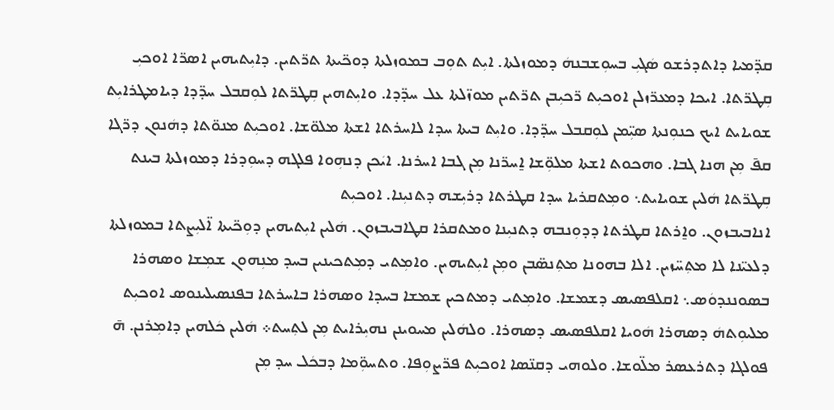ܩܕ̈ܡܝܐ ܕܐܬܕܪܫܘ ܣܿܓܝܼ ܒܚܘܼܫܒܢܗܿ ܕܡܘܙܠܬܐ. ܐܝܼܬ ܬܘܼܒ ܒܡܘܙܠܬܐ ܕܘܟ̈ܝܬܐ ܬܪ̈ܬܝܢ. ܕܐܝܼܬܝܗܝܢ ܐܣܪ̈ܐ ܐܘܟܝܼ ܩܼܛܪ̈ܬܐ. ܐܝܟܐ ܕܡܥܪ̈ܙܠܢ ܐܘܟܝܼܬ ܪ̈ܟܝܼܒܢ ܬܪ̈ܬܝܢ ܡܘܙ̈ܠܬܐ ܥܠ ܚܕ̈ܕܐ. ܘܐܝܼܬܗܝܢ ܩܼܛܪ̈ܬܐ ܠܘܼܩܒܠ ܚܕ̈ܕܐ ܕܝܐܡܛܪܐܝܼܬ ܫܘܝܐܝܬ ܐܝܟ ܟܢܘܼܢܬܐ ܣܝܼ̈ܡܢ ܠܘܼܩܒܠ ܚܕ̈ܕܐ. ܘܐܝܼܬ ܒܝܬܐ ܚܕܐ ܠܐܚܪܬܐ ܐܫܬܐ ܡܠܘ̈ܫܐ. ܐܘܟܝܼܬ ܡܢܘ̈ܬܐ ܕܗܿܢܘܢ ܕܪ̈ܓܐ ܩܦ̄ ܡܼܢ ܗܢܐ ܓܒܐ. ܘܗܟܘܬ ܐܫܬܐ ܡܠܘܼ̈ܫܐ ܐ̱ܚܪ̈ܢܐ ܡܼܢ ܓܒܐ ܐܚܪܢܐ. ܐܝܿܟܢ ܕܢܗܼܘܐ ܦܠܓܗ ܕܚܘܼܕܪܐ ܕܡܘܙܠܬܐ ܒܝܢܬ ܩܼܛܪ̈ܬܐ ܗܿܠܝܢ ܫܘܝܐܝܬ܆ ܘܡܼܬܩܪܝܐ ܚܕܐ ܩܛܪܬܐ ܕܪܝܼܫܗ ܕܬܢܝܼܢܐ. ܐܘܟܝܼܬ
ܐܢܐܒܝܒܙܘܢ. ܘܐ̱ܪܬܐ ܩܛܪܬܐ ܕܕܘܼܢܒܗ ܕܬܢܝܼܢܐ ܘܡܬܩܪܐ ܩܛܐܒܝܒܙܘܢ. ܗܿܠܝܢ ܐܝܼܬܝܗܝܢ ܕܘܼܟ̈ܝܬܐ ܐ̈ܠܝܼܨܬܐ ܒܡܘܙܠܬܐ ܕܠܥܝ̈ܢܐ ܠܐ ܡܬܼܚ̈ܙܝܢ. ܐܠܐ ܒܗܘܢܐ ܡܬܼܢܣ̈ܒܢ ܘܡܼܢ ܐܝܼܬܝܗܝܢ. ܘܐܡܼܬܝ ܕܡܼܬܟܝܢܝܢ ܒܚܕ ܡܢܼܗܘܢ ܫܡܼܫܐ ܘܣܗܪܐ ܒܣܘܢܢܕܘܿܣ܆ ܐܩܠܦܣܝܣ ܕܫܡܫܐ. ܘܐܡܼܬܝ ܕܡܬܟܝܢ ܫܡܫܐ ܒܚܕܐ ܘܣܗܪܐ ܒܐܚܪܬܐ ܒܦܢܣܝܠܝܢܘܣ ܐܘܟܝܼܬ ܡܠܝܘܼܬܗܿ ܕܣܗܪܐ ܗܿܘܝܐ ܐܩܠܦܣܝܣ ܕܣܗܪܐ. ܘܠܗܿܠܝܢ ܡܚܘܝܢܢ ܢܗܝܼܪܐܝܬ ܡܼܢ ܠܬܼܚܬ܀ ܗܿܠܝܢ ܟܿܠܗܝܢ ܕܐܡܼܪܢܢ. ܗ̄ ܦܘܠܓܐ ܕܬܪܥܣܪ ܡܠ̈ܘܫܐ. ܘܠܘܗܝ ܕܩܢ̈ܣܐ ܐܘܟܝܼܬ ܦܪ̈ܨܘܼܦܐ. ܘܬܚܘܼ̈ܡܐ ܕܒܟܿܠ ܚܕ ܡܼܢ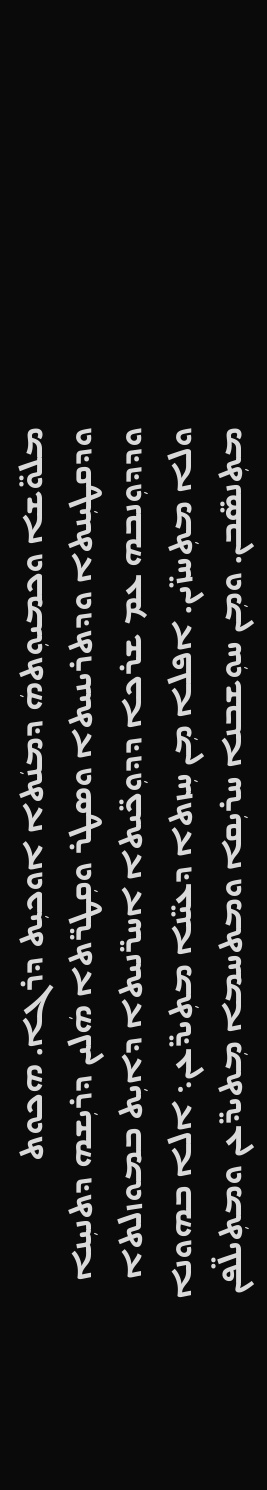ܡܠܘ̈ܫܐ ܘܟܡܝܘܼܬܗܿ ܕܡܢܿܬܐ ܐܘܟܝܼܬ ܕܪܓܐ. ܗܟܘܬ ܘܕܩܛܝܼܢܬܐ ܘܕܬܪܝܢܝܬܐ ܘܣܛܪ ܘܩܼܛܪ̈ܬܐ ܗܿܠܝܢ ܕܪܝܼܫܗ ܕܬܢܝܼܢܐ ܘܕܕܘܼܢܒܗ ܥܡ ܫܪܟܐ ܕܕܘܼܟ̈ܝܬܐ ܐܚܪ̈ܢܝܬܐ ܕܐܝܼܬ ܒܡܘܙܠܬܐ ܘܠܐ ܡܬܼܚܙ̈ܝܢ. ܐܦܠܐ ܡܼܢ ܚܼܙܬܐ ܕܥܝ̈ܢܐ ܡܬܼܝܕ̈ܥܢ܆ ܐܠܐ ܒܗܘܢܐ ܡܬܼܢܣ̈ܒܢ. ܘܡܼܢ ܚܘܼܫܒܢܐ ܚܪܝܼܩܐ ܘܡܬܚܡܐ ܡܼܬܝܕ̈ܥܢ ܘܡܬܼܝܠ̈ܦܢ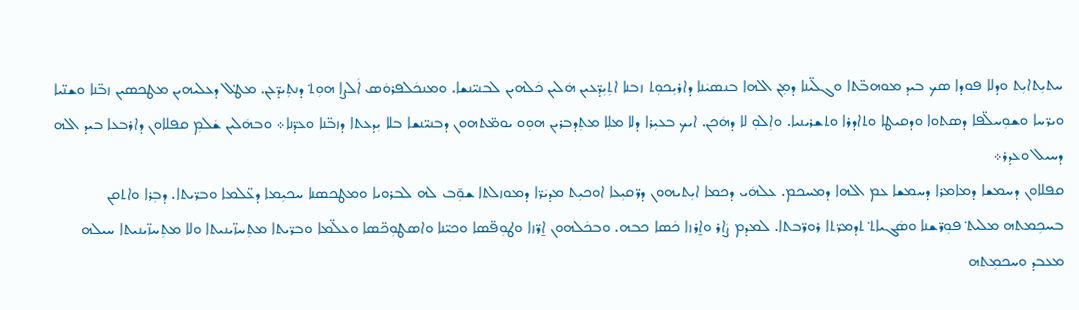ܚܬܝܼܬܐܝܼܬ ܘܕܠܐ ܦܘܕܐ ܣܟ ܒܝܕ ܡܘܗܒ̈ܬܐ ܘܓܠ̈ܝܢܐ ܕܡܼܢ ܐܠܗܐ ܒܢܣܝܿܢܐ ܕܐܪܝܼܟܘܼܬ ܙܒܢܐ ܐܬܼܝܼܕ̈ܥܝܢ ܗܿܠܝܢ ܟܿܠܗܝܢ ܠܒܢܝ̈ܢܫܐ. ܘܡܢܟܿܠܦܪܘܿܣ ܐܿܠܨܐ ܗܘܼܬ݀ ܕܢܬܼܝܕ̈ܥܢ. ܡܛ݀ܠ ܕܥܠܝܗܝܢ ܡܛܟܣܝܢ ܙܒ̈ܢܐ ܘܫܢ̈ܝܐ ܘܝܪ̈ܚܐ ܘܫܘܼܚܠ̈ܦܐ ܕܣܬܘܐ ܘܕܩܝܛܐ ܘܬܐܕܪܐ ܘܬܫܪܝܢܝܐ. ܘܐܼܠܘܼ ܠܐ ܕܗܿܟܢ. ܐܝܟ ܒܥܝܼܪܐ ܕܠܐ ܡܠܼܐ ܡܬܼܕܒܪܝܢ ܗܘܼܘ ܝܘܡ̈ܬܗܘܢ ܕܒܢܝ̈ܢܫܐ ܒܠܐ ܝܼܕܥܬܐ ܕܙܒ̈ܢܐ ܘܥܕ̈ܢܐ܀ ܘܒܗܿܠܝܢ ܫܿܠܡܼ ܩܦܠܐܘܢ ܕܐܪܒܥܐ ܒܝܕ ܐܠܗ ܕܚܝܠ ܘܥܕܪ܀
ܩܦܠܐܘܢ ܕܚܡܫܐ ܕܡܐܡܪܐ ܕܚܡܫܐ ܥܡ ܐܠܗܐ ܕܡܚܟܡ. ܥܠܗܿܝ ܕܟܡܐ ܐܝܼܬܝܗܘܢ ܕܪ̈ܩܝܼܥܐ ܐܘܟܝܼܬ ܡܕܝܿܪ̈ܐ ܕܡܘܙܠܬܐ ܫܘܼ̄ܒ ܠܗ ܠܒܪܘܝܐ ܘܡܛܟܣܢܐ ܚܟܝܼܡܐ ܕܥ̈ܠܡܐ ܘܒܪ̈ܝܬܐ. ܕܒܼܪܐ ܘܐܬܩܢ ܒܚܟܼܡܬܗ ܡܠܝܬ݀ ܦܘܼܪ̈ܫܢܐ ܘܣܿܓܝܐܬ݀ ܬܕܡܪ̈ܬܐ ܪܘܪ̈ܒܬܐ. ܠܡܕܡ ܨܿܐܪ ܘܐ̱ܪܙܐ ܟܿܣܐ ܟܒܗ. ܘܒܟܿܠܗܘܢ ܐ̱ܪ̈ܙܐ ܘܛܘܼܦ̈ܣܐ ܘܟܝ̈ܢܐ ܘܐܣܛܘܼܟ̈ܣܐ ܘܥܠ̈ܡܐ ܘܒܪ̈ܝܬܐ ܡܬܼܚܙ̈ܝܢܝܬܐ ܘܠܐ ܡܬܼܚܙ̈ܝܢܝܬܐ ܚܝܠܗ ܡܥܒܕ ܘܚܟܡܼܬܗ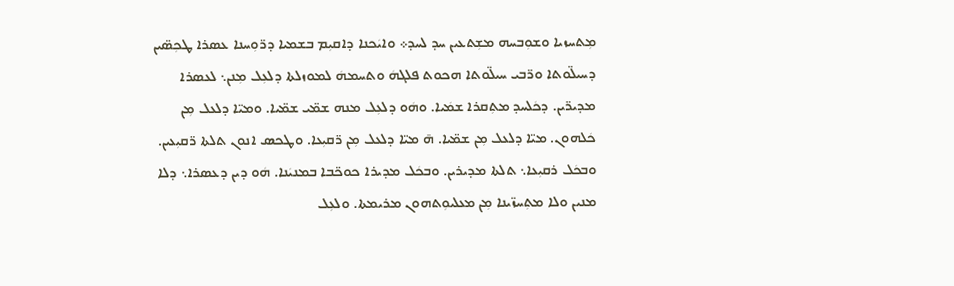ܡܼܬܚܙܝܐ ܘܫܘܼܒܚܗ ܡܫܼܬܥܝܢ ܚܕ ܠܚܕ܀ ܘܐܝܿܟܢܐ ܕܐܩܝܼܡ ܒܫܡܝܐ ܕܪ̈ܘܼܚܢܐ ܥܣܪܐ ܛܟܼܣ̈ܝܢ ܕܚܝܠ̈ܘܬܐ ܘܪ̈ܒܝ ܚܝܠ̈ܘܬܐ ܗܟܘܬ ܦܠܓܗܿ ܘܬܚܡܗܿ ܠܡܘܙܠܬܐ ܕܠܥܼܠ ܡܼܢܢ܆ ܠܥܣܪܐ ܡܕܝܪ̈ܝܢ. ܕܟܿܠܚܕ ܡܬܼܩܪܐ ܫܡܿܝܐ. ܘܗܿܘ ܕܠܥܼܠ ܡܢܗ ܫܡ̈ܝ ܫܡ̈ܝܐ. ܘܡܝ̈ܐ ܕܠܥܠ ܡܼܢ ܟܿܠܗܘܢ. ܡܝ̈ܐ ܕܠܥܠ ܡܼܢ ܫܡ̈ܝܐ. ܗ̄ ܡܝ̈ܐ ܕܠܥܠ ܡܼܢ ܪ̈ܩܝܼܥܐ. ܘܛܟܣ ܐܢܘܢ ܬܠܬܐ ܪ̈ܩܝܼܥܝܢ. ܘܒܟܿܠ ܪܩܝܼܥܐ܆ ܬܠܬܐ ܡܕܝܪܝܢ. ܘܒܟܿܠ ܡܕܝܪܐ ܟܘܟ̈ܒܐ ܒܡܢܝܿܢܐ. ܗܿܘ ܕܝܢ ܕܥܣܪܐ܆ ܕܠܐ ܡܢܝܢ ܘܠܐ ܡܬܼܚܙ̈ܝܢܐ ܡܼܢ ܡܥܠܝܘܼܬܗܘܢ ܡܪܝܡܬܐ. ܘܠܥܼܠ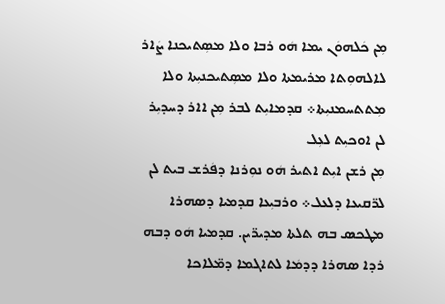ܡܼܢ ܟܿܠܗܘܿܢ ܝܡܐ ܗܿܘ ܪܒܐ ܘܠܐ ܡܣܼܬܝܟܢܐ ܨܿܐܪ ܠܐܠܗܘܼܬܐ ܡܪܝܡܬܐ ܘܠܐ ܡܣܼܬܝܟܢܝܼܬܐ ܘܠܐ ܡܼܬܬܚܡܢܝܼܬܐ܀ ܩܕܡܐܝܼܬ ܠܒܪ ܡܼܢ ܐܐܪ ܕܚܕܝܼܪ ܠܢ ܐܘܟܝܼܬ ܠܥܼܠ
ܡܼܢ ܪܫܢ ܐܝܼܬ ܐܬܝܪ ܗܿܘ ܢܘܼܪܢܐ ܕܦܿܪܫ ܒܝܬ ܠܢ ܠܪ̈ܩܝܥܐ ܕܠܥܠ܀ ܘܪܒܝܼܥܐ ܩܕܡܝܐ ܕܣܗܪܐ ܡܛܟܣ ܒܗ ܬܠܬܐ ܡܕܝܪ̈ܝܢ. ܩܕܡܝܐ ܗܿܘ ܕܒܗ ܪܕܐ ܣܗܪܐ ܕܕܡܿܐ ܠܬܐܓܡܐ ܕܡ̈ܠܐܟܐ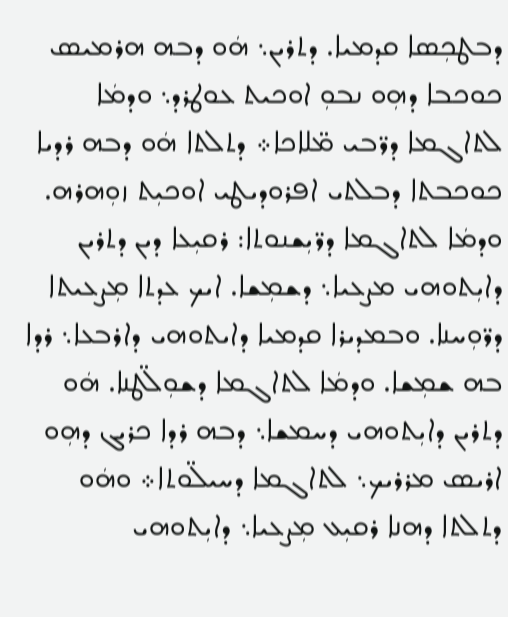ܕܒܛܟܼܣܐ ܩܕܡܝܐ. ܕܬܪܝܢ܆ ܗܿܘ ܕܒܗ ܗܪܡܝܣ ܟܘܟܒܐ ܕܗܼܘ ܢܒܘܼ ܐܘܟܝܬ ܥܘܛܪܕ܆ ܘܕܡܿܐ ܠܬܐܓܡܐ ܕܪ̈ܒܝ ܡ̈ܠܐܟܐ܀ ܕܬܠܬܐ ܗܿܘ ܕܒܗ ܪܕܝܐ ܟܘܟܒܬܐ ܕܒܠܬܝ ܐܦܪܘܕܝܛܝ ܐܘܟܝܼܬ ܙܘܼܗܪܗ. ܘܕܡܿܐ ܠܬܐܓܡܐ ܕܪ̈ܝܼܫܢܘܬܐ: ܪܩܝܼܥܐ ܕܝܢ ܕܬܪܝܢ ܕܐܝܼܬܘܗܝ ܡܨܥܝܐ܆ ܕܫܡܼܫܐ. ܐܝܟ ܥܕܬܐ ܡܼܨܥܝܬܐ ܕܪ̈ܘܼܚܢܐ. ܘܒܡܕܝܪܐ ܩܕܡܝܐ ܕܐܝܬܘܗܝ ܕܐܪܒܥܐ܆ ܪܕܐ ܒܗ ܫܡܼܫܐ. ܘܕܡܿܐ ܠܬܐܓܡܐ ܕܫܘܼܠ̈ܛܢܐ. ܗܿܘ ܕܬܪܝܢ ܕܐܝܼܬܘܗܝ ܕܚܡܫܐ܆ ܕܒܗ ܪܕܐ ܟܪܝܓ ܕܗܼܘ ܐܪܝܣ ܡܪܪܝܟ܆ ܠܬܐܓܡܐ ܕܚܝܠ̈ܘܬܐ܀ ܘܗܿܘ ܕܬܠܬܐ ܕܗܢܐ ܪܩܝܼܥ ܡܼܨܥܝܐ܆ ܕܐܝܼܬܘܗܝ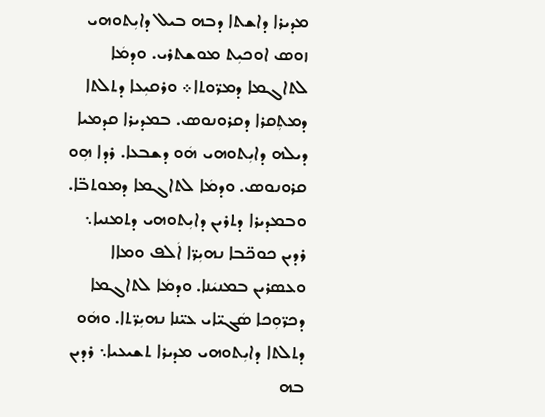ܡܕܝܪܐ ܕܐܫܬܐ ܕܒܗ ܒܝܠ ܕܐܝܼܬܘܗܝ ܙܘܣ ܐܘܟܝܼܬ ܡܘܫܬܪܝ. ܘܕܡܿܐ ܠܬܐܓܡܐ ܕܡܪ̈ܘܬܐ܀ ܘܪܩܝܼܥܐ ܕܬܠܬܐ ܕܡܬܼܩܪܐ ܕܩܪܘܢܘܣ. ܒܡܕܝܪܐ ܩܕܡܝܐ ܕܝܠܗ ܕܐܝܼܬܘܗܝ ܗܿܘ ܕܫܒܥܐ. ܪܕܐ ܗܼܘ ܩܪܘܢܘܣ. ܘܕܡܿܐ ܠܬܐܓܡܐ ܕܡܘܬܒ̈ܐ. ܘܒܡܕܝܪܐ ܕܬܪܝܢ ܕܐܝܼܬܘܗܝ ܕܬܡܢܝܐ܆ ܪܕܝܢ ܟܘܟ̈ܒܐ ܢܗܝܼܪ̈ܐ ܐܿܠܦ ܘܡܐܐ ܘܥܣܪܝܢ ܒܡܢܝܿܢܐ. ܘܕܡܿܐ ܠܬܐܓܡܐ ܕܟܪ̈ܘܼܟܐ ܣܿܓܝ̈ܐܝ ܥܝ̈ܢܐ ܢܗܝܼܪ̈ܬܐ. ܘܗܿܘ ܕܬܠܬܐ ܕܐܝܼܬܘܗܝ ܡܕܝܪܐ ܬܫܝܥܝܐ܆ ܪܕܝܢ ܒܗ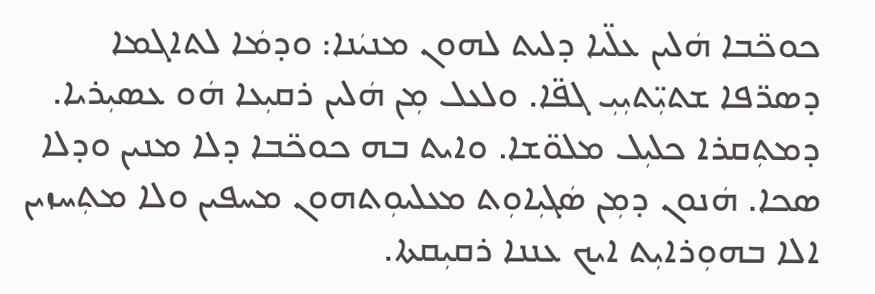ܟܘܟ̈ܒܐ ܗܿܠܝܢ ܥܠ̈ܝܐ ܕܠܝܬ ܠܗܘܢ ܡܢܝܿܢܐ: ܘܕܡܿܐ ܠܬܐܓܡܐ ܕܣܪ̈ܦܐ ܫܬܝܼ̈ܬܝܼܝܼ ܓܦ̈ܐ. ܘܠܥܠ ܡܼܢ ܗܿܠܝܢ ܪܩܝܼܥܐ ܗܿܘ ܥܣܝܼܪܝܐ. ܕܡܬܼܩܪܐ ܟܠܝܼܠ ܡܠܘ̈ܫܐ. ܘܐܝܬ ܒܗ ܟܘܟ̈ܒܐ ܕܠܐ ܡܢܝܢ ܘܕܠܐ ܣܟܐ. ܗܿܢܘܢ ܕܡܼܢ ܣܿܓܝܼܐܘܼܬ ܡܥܠܝܘܼܬܗܘܢ ܡܚܦܝܢ ܘܠܐ ܡܬܼܚܙܝܢ ܐܠܐ ܒܗܘܼܪܐܝܼܬ ܐܝܟ ܥܢܢܐ ܪܩܝܼܩܬܐ.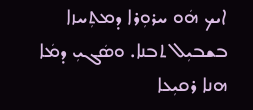ܐܝܟ ܗܿܘ ܚܪܘܼܪܐ ܕܡܬܼܚܙܐ ܒܫܒܝܼܠ ܬܒܢܐ. ܘܣܿܓܝܼ ܕܡܿܐ ܗܢܐ ܪܩܝܼܥܐ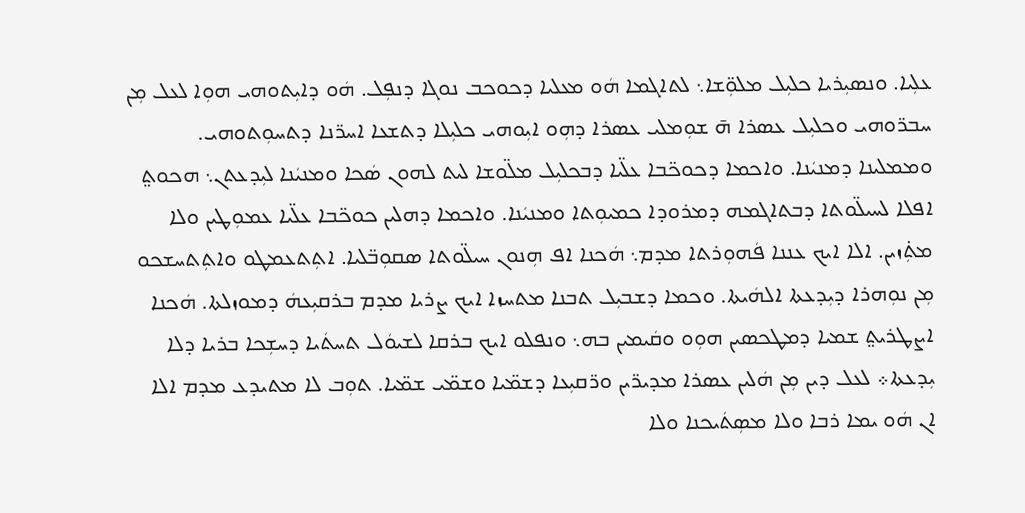ܥܠܼܝܐ. ܘܢܣܝܼܪܝܐ ܟܠܝܼܠ ܡܠܘܼ̈ܫܐ܆ ܠܬܐܓܡܐ ܗܿܘ ܡܥܠܝܐ ܕܟܘܟܒ ܢܘܓܐ ܕܢܦܼܠ. ܗܿܘ ܕܐܝܼܬܘܗܝ ܗܘܼܐ ܠܥܠ ܡܼܢ ܚܒܪ̈ܘܗܝ ܘܟܠܝܼܠ ܥܣܪܐ ܗ̄ ܫܘܼܡܠܝ ܥܣܪܐ ܕܗܼܘ ܐܝܼܘܗܝ ܟܠܝܼܠܐ ܕܬܫܥܐ ܐܚܪ̈ܢܐ ܕܬܚܘܼܬܘܗܝ. ܘܡܡܠܝܢܐ ܕܡܢܝܿܢܐ. ܘܐܟܡܐ ܕܟܘܟ̈ܒܐ ܥܠ̈ܝܐ ܕܒܟܠܝܼܠ ܡܠ̈ܘܫܐ ܠܝܬ ܠܗܘܢ ܣܿܟܐ ܘܡܢܝܿܢܐ ܠܝܼܕܥܬܢ܆ ܗܟܘܬ݀ ܐܦܠܐ ܠܚܝܠ̈ܘܬܐ ܕܒܬܐܓܡܗ ܕܡܪܘܕܐ ܟܡܝܘܼܬܐ ܘܡܢܝܿܢܐ. ܘܐܟܡܐ ܕܗܠܝܢ ܟܘܟ̈ܒܐ ܥܠ̈ܝܐ ܥܡܘܼܛܝܢ ܘܠܐ ܡܬܼ̇ܙܝܢ. ܐܠܐ ܐܝܟ ܥܢܢܐ ܦܿܗܘܼܪܬܐ ܡܕܡ܆ ܗܿܟܢܐ ܐܦ ܗܼܢܘܢ ܚܝܠ̈ܘܬܐ ܣܩܘܼܒ̈ܠܝܐ. ܐܬܼܬܥܡܛܘ ܘܐܬܼܬܚܫܟܘ ܡܼܢ ܢܘܼܗܪܐ ܕܝܼܕܥܬܐ ܐܠܗܿܝܬܐ. ܘܟܡܐ ܕܫܒܝܼܠ ܬܒܢܐ ܡܬܚܙܐ ܐܝܟ ܨܪܝܐ ܡܕܡ ܒܪܩܝܼܥܗܿ ܕܡܘܙܠܬܐ. ܗܿܟܢܐ ܐܨܛܪܝܬ݀ ܫܡܝܐ ܕܡܛܟܣܝܢ ܗܘܼܘ ܘܩܿܝܡܝܢ ܒܗ܆ ܘܢܦܠܘ ܐܝܟ ܒܪܩܐ ܠܫܝܘܿܠ ܬܚܬܿܝܐ ܕܚܫܼܟܐ ܒܪܝܐ ܕܠܐ ܝܼܕܥܬܐ܀ ܠܥܠ ܕܝܢ ܡܼܢ ܗܿܠܝܢ ܥܣܪܐ ܡܕܝܪ̈ܝܢ ܘܪ̈ܩܝܼܥܐ ܕܫܡ̈ܝܐ ܘܫܡ̈ܝ ܫܡ̈ܝܐ. ܬܘܼܒ ܠܐ ܡܬܝܕܥ ܡܕܡ ܐܠܐ ܐܢ ܗܿܘ ܝܡܐ ܪܒܐ ܘܠܐ ܡܣܼܬܿܝܟܢܐ ܘܠܐ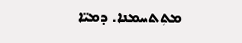ܡܬܼܬܚܡܢܐ. ܕܡܝ̈ܐ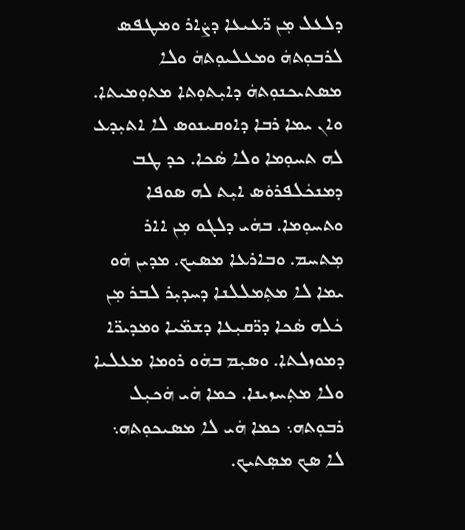ܕܠܥܠ ܡܼܢ ܪ̈ܥܝܥܐ ܕܨܿܐܪ ܘܡܛܦܣ ܠܪܒܘܼܬܗܿ ܘܡܥܠܝܘܼܬܗܿ ܘܠܐ ܡܣܬܝܟܢܘܼܬܗܿ ܕܐܝܼܬܘܼܬܐ ܡܬܘܼܡܝܬܐ. ܘܐܢ ܝܡܐ ܪܒܐ ܕܐܘܩܝܢܘܣ ܠܐ ܐܬܝܼܕܥ ܠܗ ܬܚܘܼܡܐ ܘܠܐ ܣܿܟܐ. ܟܕ ܛܒ ܕܡܢܟܿܠܦܪܘܿܣ ܐܝܼܬ ܠܗ ܣܘܦܐ ܘܬܚܘܼܡܐ. ܒܗܿܝ ܕܠܓܘ ܡܼܢ ܐܐܪ ܡܼܬܚܡ. ܘܒܐܪܥܐ ܡܣܝܟ. ܡܕܝܢ ܗܿܘ ܝܡܐ ܠܐ ܡܬܼܡܠܠܢܐ ܕܚܕܝܼܪ ܠܒܪ ܡܼܢ ܟܿܠܗ ܣܿܟܐ ܕܪ̈ܩܝܼܥܐ ܕܫܡ̈ܝܐ ܘܡܕܝܪ̈ܐ ܕܡܘܙܠܬܐ. ܘܣܝܼܡ ܒܗܿܘ ܪܘܡܐ ܡܥܠܝܐ ܘܠܐ ܡܬܼܚܙܝܢܐ. ܟܡܐ ܗܿܝ ܗܿܟܝܼܠ ܪܒܘܼܬܗ܆ ܟܡܐ ܗܿܝ ܠܐ ܡܣܝܟܘܼܬܗ܆ ܠܐ ܣܟ ܡܣܼܬܝܟ.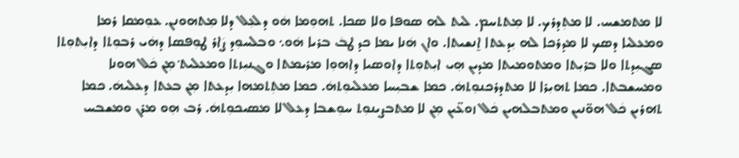ܠܐ ܡܬܡܫܚ. ܠܐ ܡܬܼܕܪܟ. ܠܐ ܡܼܬܬܚܡ. ܠܝܬ ܠܗ ܣܘܦܐ ܘܠܐ ܣܟܐ. ܬܗܘܼܡܐ ܗܿܘ ܕܠܥܼܠ ܕܠܐ ܡܼܬܗܘܢܢ. ܥܘܼܡܩܐ ܪܡܐ ܘܡܥܠܝܐ ܕܣܟ ܠܐ ܡܕܪܟܐ ܠܗ ܝܼܕܥܬܐ ܐ̱ܢܫܝܬܐ. ܘܐܢ ܗܿܢܐ ܝܡܐ ܟܕ ܛܒܿ ܒܪܝܐ ܗܿܘ܆ ܘܒܠܚܘܼܕ ܨܿܐܪ ܛܘܼܦܣܐ ܕܗܿܝ ܪܒܘܼܬܐ ܕܐܝܼܬܘܼܬܐ ܣܓܝܼܕܬܐ ܘܠܐ ܒܪܝܼܬܐ ܘܡܬܘܡܝܬܐ ܡܕܝܢ ܗܼܝ ܐܝܼܬܘܼܬܐ ܕܐܘܣܝܐ ܕܐܗܘܼܐ ܡܪܝܡܬܐ ܘܓܢܝܼܙܬܐ ܘܡܥܠܝܬ݀ ܡܼܢ ܟܿܠ ܗܘܢܐ ܘܡܚܫܒܬܐ. ܟܡܐ ܬܗܝܼܪܐ ܠܐ ܡܬܕܪܟܢܘܼܬܗܿ. ܟܡܐ ܫܒܝܼܚܐ ܡܥܠܝܘܼܬܗܿ. ܟܡܐ ܡܬܼܬܡܗܐ ܝܼܕܥܬܐ ܡܼܢ ܒܥܬܐ ܕܥܠܝܗܿ. ܟܡܐ ܬ݀ܗܪܝܢ ܟܿܠ ܗܘ̈ܢܝܢ ܘܡܬܒܠܗܝܢ ܟܿܠ ܙܘܥ̈ܝܢ ܡܼܢ ܠܐ ܡܬܒܨܝܢܘܼܬ ܚܘܼܫܒܐ ܕܥܠ ܠܐ ܡܣܝܟܘܼܬܗܿ. ܪܒ ܗܼܘ ܡܪܢ ܘܡܫܒܚ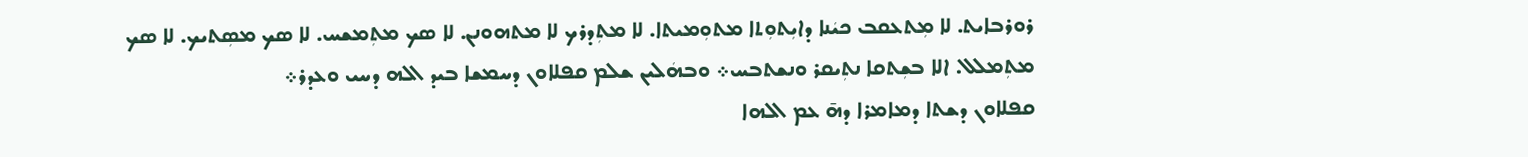ܪܘܪܒܐܝܬ. ܠܐ ܡܼܬܥܩܒ ܟܝܿܢܐ ܕܐܝܼܬܘܼܬܐ ܡܬܘܼܡܝܬܐ. ܠܐ ܡܬܼܕܪܟ ܠܐ ܡܬܗܘܢܢ. ܠܐ ܣܟ ܡܬܼܡܫܚ. ܠܐ ܣܟ ܡܣܼܬܝܟ. ܠܐ ܣܟ ܡܬܼܡܠܠ. ܐܠܐ ܒܫܼܬܩܐ ܢܬܼܝܩܪ ܘܢܫܬܒܚ܀ ܘܒܗܿܠܝܢ ܫܠܡ ܩܦܠܐܘܢ ܕܚܡܫܐ ܒܝܕ ܐܠܗ ܕܚܝ ܘܥܕܪ܀
ܩܦܠܐܘܢ ܕܫܬܐ ܕܡܐܡܪܐ ܕܗ̄ ܥܡ ܐܠܗܐ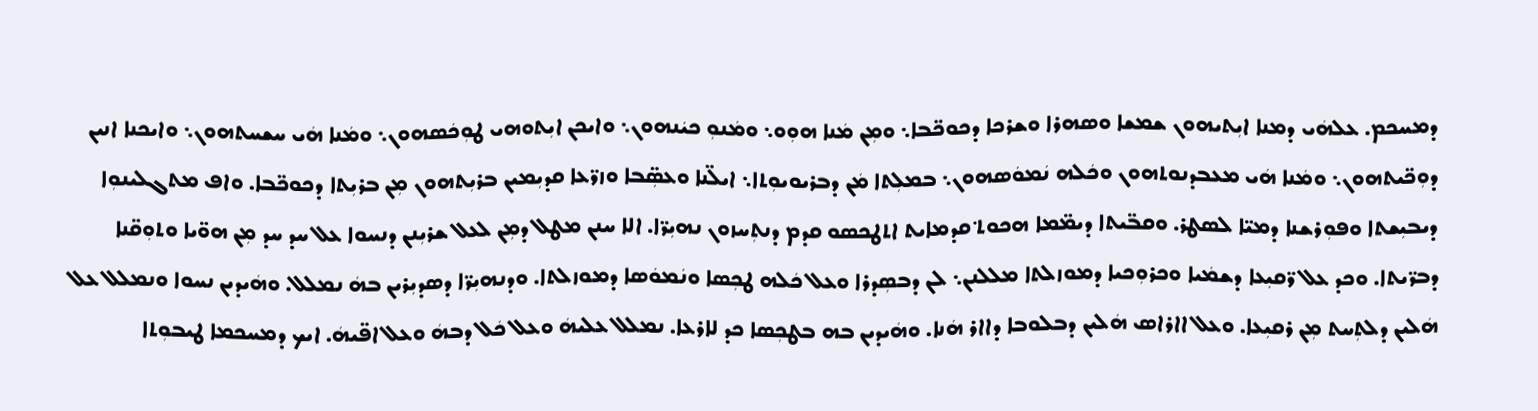ܕܡܚܟܡ. ܥܠܗܿܝ ܕܡܢܐ ܐܝܼܬܝܗܘܢ ܫܡܫܐ ܘܣܗܪܐ ܘܫܪܟܐ ܕܟܘܟ̈ܒܐ܆ ܘܡܼܢ ܡܿܢܐ ܗܘܼܘ܆ ܘܡܿܢܘܼ ܟܝܿܢܗܘܢ܆ ܘܐܝܟܢ ܐܝܼܬܘܗܝ ܛܘܼܟܿܣܗܘܢ܆ ܘܡܿܢܐ ܗܿܝ ܚܫܚܬܗܘܢ܆ ܘܐܝܟܢܐ ܐܢܝܢ ܕܘܼܟ̈ܝܬܗܘܢ܆ ܘܡܿܢܐ ܗܿܝ ܡܥܒܕܢܘܬܗܘܢ ܘܟܿܠܗ ܢܿܡܘܿܣܗܘܢ܆ ܒܡܠܼܬܐ ܡܿܢ ܕܒܪܝܘܝܘܼܬܐ܆ ܐܝܠ̈ܢܐ ܘܥܣܼ̈ܒܐ ܘܙܪ̈ܥܐ ܩܕܝܼܡܝܢ ܒܪܝܼܬܗܘܢ ܡܼܢ ܒܪܝܼܬܐ ܕܟܘܟ̈ܒܐ. ܘܐܦ ܡܬܓܠܝܢܘܼܐ ܕܝܒܝܼܫܬܐ ܘܦܘܼܪܫܢܐ ܕܡܝ̈ܐ ܠܣܛܪ. ܘܩܒ̈ܝܬܐ ܕܝܡ̈ܡܐ ܗܟܘܬ݀ ܩܕܡܐܝܬ ܐܬܛܟܣܘ ܩܕܡ ܕܢܬܼܚܙܘܢ ܢܗܝܼܪ̈ܐ. ܐܠܐ ܚܢܢ ܡܛܠ ܕܡܼܢ ܠܥܠ ܫܪܝܼܢܢ ܕܢܚܘܐ ܥܠ ܚܕ ܚܕ ܡܼܢ ܗܘ̈ܝܐ ܘܬܘܼܩ̈ܢܐ ܕܒܪ̈ܝܬܐ. ܘܟܕ ܥܠ ܪ̈ܩܝܼܥܐ ܕܫܡܿܝܐ ܘܟܪܘܼܟܝܐ ܕܡܘܙܠܬܐ ܡܠܠܢܢ܆ ܠܢ ܕܒܣܼܕܪܐ ܘܥܠ ܟܿܠܗ ܛܟܼܣܐ ܘܢܿܡܘܿܣܐ ܕܡܘܙܠܬܐ. ܘܕܢܗܝܼܪ̈ܐ ܕܣܕܝܼܪܝܢ ܒܗܿ ܢܡܠܠ. ܘܗܿܝܕܝܢ ܢܚܘܐ ܘܢܡܠܠ ܥܠ ܗܿܠܝܢ ܕܠܬܼܚܬ ܡܼܢ ܪܩܝܼܥܐ. ܘܥܠ ܐܐܪܐܣ ܗܿܠܝܢ ܕܒܠܘܒܐ ܕܐܐܪ ܗܿܢܐ. ܘܗܿܝܕܝܢ ܒܗ ܒܛܟܼܣܐ ܟܕ ܠܐܪܥܐ. ܢܡܠܠ ܥܠܝܗܿ ܘܥܠ ܟܿܠ ܕܒܗܿ ܘܥܠ ܐܦ̈ܝܗܿ. ܐܝܟ ܕܡܚܟܡܐ ܛܝܒܘܼܬܐ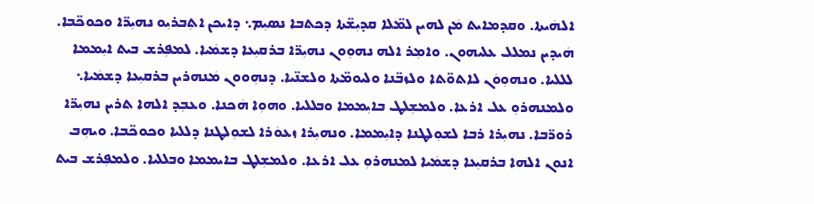ܐܠܗܿܝܬܐ. ܘܩܕܡܐܝܬ ܡܿܢ ܠܗܝܢ ܠܡ̈ܠܐ ܩܕܝܼܫ̈ܬܐ ܕܟܬܒܐ ܢܣܝܼܡ܆ ܕܐܝܟܢ ܐܬܼܒܪܝܼܘ ܢܗܝܼܪ̈ܐ ܘܟܘܟ̈ܒܐ.
ܗܿܝܕܝܢ ܢܡܠܠ ܥܠܝܗܘܢ. ܘܐܡܼܪ ܐܠܗ ܢܗܘܼܘܢ ܢܗܝܼܪ̈ܐ ܒܪܩܝܼܥܐ ܕܫܡܿܝܐ. ܠܡܦܼܪܫ ܒܝܬ ܐܝܼܡܡܐ ܠܠܠܝܐ. ܘܢܗܘܼܘܿܢ ܠܐܬܘ̈ܬܐ ܘܠܙܒ̈ܢܐ ܘܠܝܘܡ̈ܬܐ ܘܠܫܢ̈ܝܐ. ܕܢܗܼܘܘܢ ܡܿܢܗܪܝܢ ܒܪܩܝܼܥܐ ܕܫܡܿܝܐ܆ ܘܠܡܢܗܪܘܼ ܥܠ ܐܪܥܐ. ܘܠܡܫܼܠܛ ܒܐܝܼܡܡܐ ܘܒܠܠܝܐ. ܘܗܘܼܐ ܗܿܟܢܐ. ܘܥܒܼܕ ܐܠܗܐ ܬܪܝܢ ܢܗܝܼܪ̈ܐ ܪܘܪ̈ܒܐ. ܢܗܝܼܪܐ ܪܒܐ ܠܫܘܼܠܛܢܐ ܕܐܝܼܡܡܐ. ܘܢܗܝܼܪܐ ܙܥܘܿܪܐ ܠܫܘܼܠܛܢܐ ܕܠܠܝܐ ܘܟܘܟ̈ܒܐ. ܘܝܗܼܒ ܐܢܘܢ ܐܠܗܐ ܒܪܩܝܼܥܐ ܕܫܡܿܝܐ ܠܡܢܗܪܘܼ ܥܠ ܐܪܥܐ. ܘܠܡܫܼܠܛ ܒܐܝܡܡܐ ܘܒܠܠܝܐ. ܘܠܡܦܼܪܫ ܒܝܬ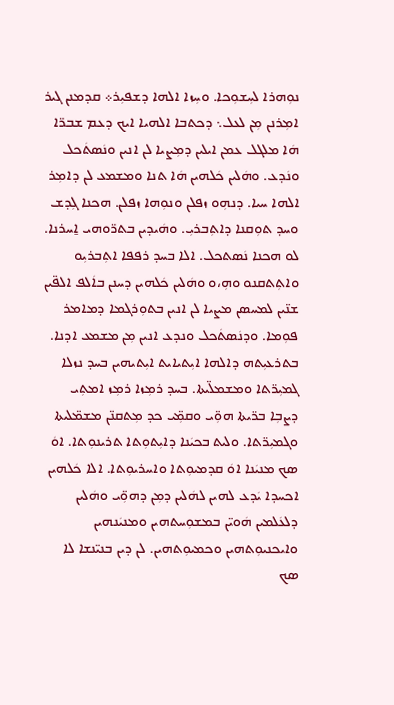ܢܘܼܗܪܐ ܠܚܼܫܘܼܟܐ. ܘܚܼܙܐ ܐܠܗܐ ܕܫܦܝܼܪ܀ ܩܕܡܢܢ ܓܝܪ ܐܡܼܪܢܢ ܡܼܢ ܠܥܠ܆ ܕܟܬܒܐ ܐܠܗܝܐ ܐܝܟ ܕܥܡ ܫܒܪ̈ܐ ܗܿܐ ܡܠܓܠ ܥܡܢ ܐܝܠܝܢ ܕܡܼܨܝܐ ܠܢ ܐܢܝܢ ܘܢܿܣܬܿܟܠ ܘܢܿܕܥ. ܘܗܿܠܝܢ ܟܿܠܗܝܢ ܗܿܐ ܬܢܐ ܘܡܫܡܥ ܠܢ ܕܐܡܼܪ ܐܠܗܐ ܚܝܐ. ܕܢܗܼܘ ܙܦܠܢ ܘܢܘܼܗܐ ܙܦܠܢ. ܗܟܢܐ ܓܼܕܫ ܘܚܕ ܬܘܼܩܢܐ ܕܐܬܼܒܪܝܼ. ܘܗܿܝܕܝܢ ܒܬܪ̈ܘܗܝ ܐ̱ܚܪܢܐ. ܠܘ ܗܟܢܐ ܢܿܣܬܟܠ. ܐܠܐ ܒܚܕ ܪܦܦܐ ܐܬܼܒܪܝܼܘ ܘܐܬܼܬܩܢܘ ܘܗܼ،ܘ ܘܗܿܠܝܢ ܟܿܠܗܝܢ ܕܚܢܢ ܒܐܿܠܦ ܐܠܦ̈ܝܢ ܫܢ̈ܝܢ ܠܡܚܣܢ ܡܨܝܐ ܠܢ ܐܢܝܢ ܒܬܘܼܪܓܡܐ ܕܡܐܡܪ ܦܘܼܡܐ. ܘܕܢܿܣܬܿܟܠ ܘܢܕܥ ܐܢܝܢ ܡܼܢ ܡܫܡܥ ܐܕܢܐ. ܒܬܪܥܝܼܬܗ ܕܐܠܗܐ ܐܝܼܬܝܐܝܬ ܐܝܼܬܝܗܝܢ ܒܚܕ ܢܙܠܐ ܓܡܝܼܪ̈ܬܐ ܘܡܫܡܠ̈ܝܬܐ. ܒܚܕ ܪܡܼܙܐ ܪܡܼܙ ܐܡܬܼܝ ܕܨܒܼܐ ܒܪ̈ܝܬܐ ܗܘܼ̈ܝ ܘܩܡܼ̈ܝ ܟܕ ܡܼܬܩܢ̈ܢ ܡܫܡ̈ܠܝܬܐ ܘܓܡܝܼܪ̈ܬܐ. ܘܠܝܬ ܒܟܝܿܢܐ ܕܐܝܼܬܘܼܬܐ ܬܪܝܢܘܼܬܐ. ܐܘܿ ܣܟ ܡܢܝܿܢܐ ܐܘܿ ܩܕܡܝܘܼܬܐ ܘܐܚܪܝܘܼܬܐ. ܐܠܐ ܟܿܠܗܝܢ ܐܟܚܕܐ ܝܿܕܥ ܠܗܝܢ ܠܗܿܠܝܢ ܕܡܼܢ ܕܗܘܼ̈ܝ ܘܗܿܠܝܢ ܕܠܥܿܠܡܝܢ ܗܿܘܝ̈ܢ ܒܡܫܘܼܚܬܗܝܢ ܘܡܢܝܿܢܗܝܢ ܘܐܝܟܢܝܘܼܬܗܝܢ ܘܟܡܝܘܼܬܗܝܢ. ܠܢ ܕܝܢ ܒܢܝ̈ܢܫܐ ܠܐ ܣܟ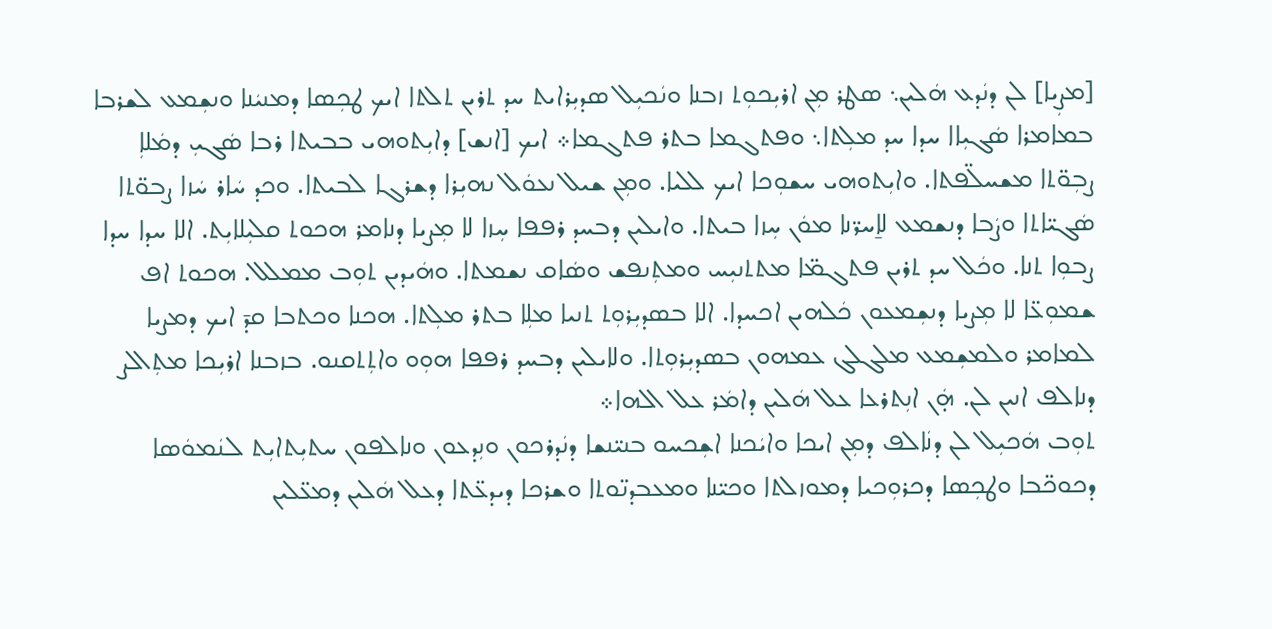[ܡܨܼܝܐ] ܠܢ ܕܢܿܕܥ ܗܿܠܝܢ܆ ܣܛܪ ܡܼܢ ܐܪܝܼܟܘܼܬ ܙܒܢܐ ܘܢܿܟܝܼܠ ܣܕܝܼܪܐܝܬ ܚܕ ܬܪܝܢ ܬܠܬܐ ܐܝܟ ܛܟܼܣܐ ܕܡܢܝܿܢܐ ܘܢܫܼܡܥ ܠܫܪܒܐ ܒܡܐܡܪܐ ܣܿܓܝܼܐܐ ܚܕܐ ܚܕ ܡܠܼܬܐ܆ ܘܦܬܓܡܐ ܒܬܪ ܦܬܓܡܐ܀ ܐܝܟ [ܐܢܫ] ܕܐܝܼܬܘܗܝ ܒܒܝܬܐ ܪܒܐ ܣܿܓܝܼ ܕܡܿܠܐܼ ܨܒܼܘ̈ܬܐ ܡܫܚܠ̈ܦܬܐ. ܘܐܝܼܬܘܗܝ ܚܫܘܼܟܐ ܐܝܟ ܠܠܝܐ. ܘܡܼܢ ܫܝܠ ܢܥܘܿܠ ܢܗܝܼܪܐ ܕܫܪܓܐ ܠܒܝܬܐ. ܘܟܕ ܚܿܐܪ ܚܿܙܐ ܨܒܘ̈ܬܐ ܣܿܓܝ̈ܐܬܐ ܘܨܿܒܐ ܕܢܫܡܥ ܠܐ̱ܚܪ̈ܢܐ ܡܘܿܢ ܚܼܙܐ ܒܝܬܐ. ܘܐܝܠܝܢ ܕܒܚܕ ܪܦܦܐ ܚܼܙܐ ܠܐ ܡܼܨܝܐ ܕܢܐܡܪ ܗܟܘܬ ܩܠܝܼܠܐܝܼܬ. ܐܠܐ ܚܕܐ ܚܕܐ ܨܒܘܼܐ ܬܢܐ. ܘܟܿܠ ܚܕ ܬܪܝܢ ܦܬܓܡ̈ܐ ܡܬܬܢܝܼܚ ܘܡܬܼܢܦܫ ܘܣܿܐܩ ܢܫܡܬܐ. ܘܗܿܝܕܝܢ ܬܘܼܒ ܡܡܠܠ. ܗܟܘܬ ܐܦ ܫܡܘܼܥ̈ܐ ܠܐ ܡܼܨܝܐ ܕܢܫܼܡܥܘܢ ܟܿܠܗܝܢ ܐܟܚܕܐ. ܐܠܐ ܒܣܕܝܼܪܘܼܬ ܬܢܝܐ ܡܠܼܐ ܒܬܪ ܡܠܼܬܐ. ܗܟܢܐ ܘܟܬܒܐ ܩܕ̄ ܐܝܟ ܕܡܨܝܐ ܠܡܐܡܪ ܘܠܡܫܼܡܥ ܡܠܓܠܓ ܥܡܗܘܢ ܒܣܕܝܼܪܘܼܬܐ. ܘܠܐܝܠܝܢ ܕܒܚܕ ܪܦܦܐ ܗܘܼܘ ܘܐܬܼܬܩܢܘ. ܒܙܒܢܐ ܐܪܝܼܟܐ ܡܬܼܐܠܨ ܕܢܐܠܦ ܐܢܝܢ ܠܢ. ܗ̣ܿܢ ܐܢܼܬܪܥܐ ܥܠ ܗܿܠܝܢ ܕܐܡܿܪ ܥܠ ܐܠܗܐ܀
ܬܘܼܒ ܗܿܟܝܼܠ ܠܢ ܕܢܿܐܠܦ ܕܡܼܢ ܐܝܟܐ ܘܐܝܿܟܢܐ ܐܫܼܟܚܘ ܒܢܝ̈ܢܫܐ ܕܢܿܕܪܟܘܢ ܘܢܼܕܥܘܢ ܘܢܐܠܦܘܢ ܚܬܝܼܬܐܝܼܬ ܠܢܿܡܘܿܣܐ ܕܟܘܟ̈ܒܐ ܘܛܟܼܣܐ ܕܟܪܘܼܟܝܐ ܕܡܘܙܠܬܐ ܘܟܝ̈ܢܐ ܘܡܥܒܕܢ̈ܘܬܐ ܘܫܪܟܐ ܕܝܕܥ̈ܬܐ ܕܥܠ ܗܿܠܝܢ ܕܡܥ̈ܠܝܢ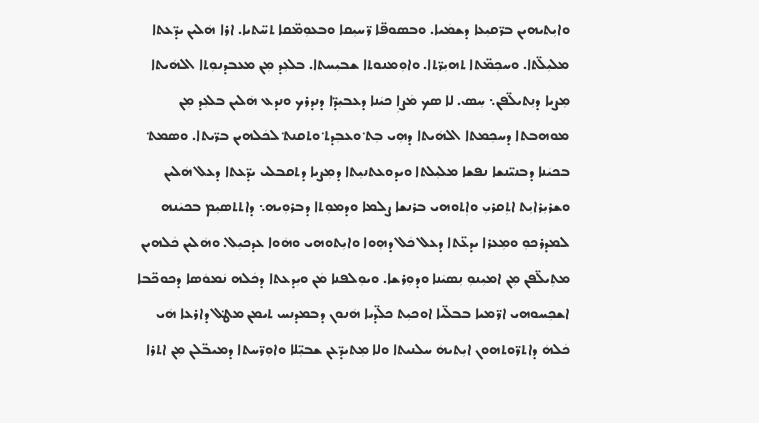ܘܐܝܼܬܝܗܝܢ ܒܪ̈ܩܝܼܥܐ ܕܫܡܿܝܐ. ܘܒܣܘܦ̈ܐ ܪ̈ܚܝܼܩܐ ܘܒܥܘܼܡ̈ܩܐ ܬܚ̈ܬܝܐ. ܐܪܐ ܗܿܠܝܢ ܝܕ̈ܥܬܐ ܡܠܝܼܠ̈ܬܐ. ܘܚܟܼܡ̈ܬܐ ܬܗܝܼܪ̈ܬܐ. ܘܐܘܼܡܢܘܬܐ ܫܒܝܼܚܬܐ. ܒܠܥܼܕ ܡܼܢ ܡܥܒܕܢܘܼܬܐ ܐܠܗܿܝܬܐ ܡܼܨܝܐ ܕܢܼܬܝܠ̈ܦܢ܆ ܚܼܣ. ܠܐ ܣܟ ܡܿܨܐܼ ܟܝܿܢܐ ܕܥܒܝܼܕ̈ܐ ܕܢܕܪܟ ܘܢܕܥ ܗܿܠܝܢ ܒܠܥܼܕ ܡܼܢ ܡܘܗܒܬܐ ܕܚܟܼܡܬܐ ܐܠܗܿܝܬܐ ܕܗܼܝ ܒܼܬ݀ ܘܥܒܼܕܬ݀ ܘܬܩܢܬ݀ ܠܟܿܠܗܝܢ ܒܪ̈ܝܬܐ. ܘܣܡܬ݀ ܒܟܝܿܢܐ ܕܒܢܝ̈ܢܫܐ ܢܦܫܐ ܡܠܝܼܠܬܐ ܘܝܕܘܥܬܢܝܼܬܐ ܕܡܼܨܝܐ ܕܬܩܒܠܝ ܝܕ̈ܥܬܐ ܕܥܠ ܗܿܠܝܢ ܘܫܪܝܼܪܐܝܼܬ ܐܬܼܩܪܝܼ ܘܐܼܬܘܗܝ ܒܪܢܫܐ ܨܠܡܐ ܘܕܡܘܼܬܐ ܕܒܪܘܼܝܗ܆ ܕܐܬܬܣܝܼܡ ܒܟܝܿܢܗ ܠܡܕܪܟܘܼ ܘܡܼܥܪܐ ܝܕܥ̈ܬܐ ܕܥܠ ܟܿܠ ܕܗܼܘܐ ܘܐܝܼܬܘܗܝ ܘܗܿܘܐ ܥܕܟܝܼܠ. ܘܗܿܠܝܢ ܟܿܠܗܝܢ ܡܬܼܝܠ̈ܦܢ ܡܼܢ ܐܡܝܼܢܘܼ ܢܼܣܝܿܢܐ ܘܕܘܼܪܫܐ. ܘܝܘܼܠܦܢܐ ܡܿܢ ܘܝܼܕܥܬܐ ܕܟܿܠܗ ܢܿܡܘܿܣܐ ܕܟܘܟ̈ܒܐ ܐܫܟܼܚܘܗܝ ܐܪ̈ܡܝܐ ܒܒܠ̈ܝܐ ܐܘܟܝܼܬ ܟܠ̈ܕܝܐ ܗܿܢܘܢ ܕܒܡܕܢܚ ܬܝܡܢ ܡܛ݀ܠ ܕܐܪܥܐ ܗܿܝ ܟܿܠܗܿ ܕܐܬܪ̈ܘܬܗܘܢ ܐܝܼܬܝܗܿ ܚܠܢܝܬܐ ܘܠܐ ܡܼܬܝܕ̈ܥܢ ܫܒܝܼ̈ܠܐ ܘܐܘܼܪ̈ܚܬܐ ܕܡܝܒ̈ܠܢ ܡܼܢ ܐܬܪܐ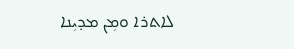ܠܐܬܪܐ ܘܡܼܢ ܡܕܝܼܢܐ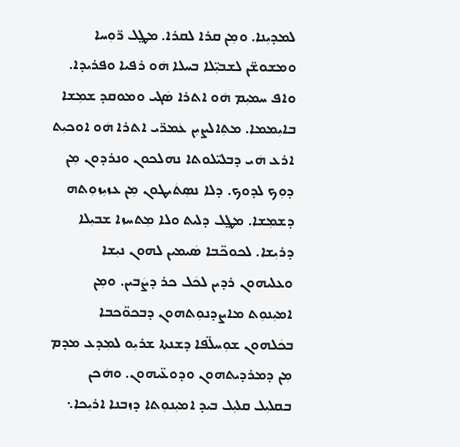ܠܡܕܝܼܢܐ. ܘܡܼܢ ܩܪܐ ܠܩܪܐ. ܡܛ݀ܠ ܪ̈ܘܼܚܐ ܘܡܫܘܫ̈ܢ ܠܫܒܝܼ̈ܠܐ ܒܚܠܐ ܗܿܘ ܪܦܝܐ ܘܦܪܝܕܐ. ܘܐܦ ܚܡܝܼܡ ܗܿܘ ܐܬܪܐ ܣܿܓܝ ܘܡܘܩܕ ܫܡܼܫܐ ܒܐܝܼܡܡܐ. ܡܬܼܐܠܨܝܼܢ ܥܿܡܪ̈ܝ ܐܬܪܐ ܗܿܘ ܐܘܟܝܼܬ ܐܪܥ ܗܿܝ ܕܒܠܝ̈ܠܘܬܐ ܢܗܠܟܘܢ ܘܢܪܕܘܢ ܡܼܢ ܕܘܼܟ ܠܕܘܟ. ܕܠܐ ܢܣܼܬܿܝܛܘܢ ܡܼܢ ܥܙܝܼܙܘܼܬܗ ܕܫܡܼܫܐ. ܡܛ݀ܠ ܕܠܝܬ ܘܠܐ ܡܼܬܚܙܐ ܫܒܝܼܠܐ ܕܪܝܼܫܐ. ܠܟܘܟ̈ܒܐ ܣܿܝܡܝܢ ܠܗܘܢ ܢܝܼܫܐ ܘܥܠܝܗܘܢ ܪܕܝܢ ܠܟܿܠ ܟܪ ܕܨܿܒܝܢ. ܘܡܼܢ ܐܡܝܼܢܘܼܬ ܡܐܨܕܢܘܼܬܗܘܢ ܕܒܟܘ̈ܟܒܐ ܒܟܿܠܗܘܢ ܫܘܼܚܠ̈ܦܐ ܕܫܢܬܐ ܫܪܝܼܘ ܠܡܼܕܥ ܡܕܡ ܡܼܢ ܕܡܪܕܝܬܗܘܢ ܘܕܘܥ̈ܝܗܘܢ. ܘܗܿܟܢ ܒܩܠܝܼܠ ܩܠܝܼܠ ܒܝܕ ܐܡܝܼܢܘܼܬܐ ܕܙܒܢܐ ܐܪܝܼܟܐ܆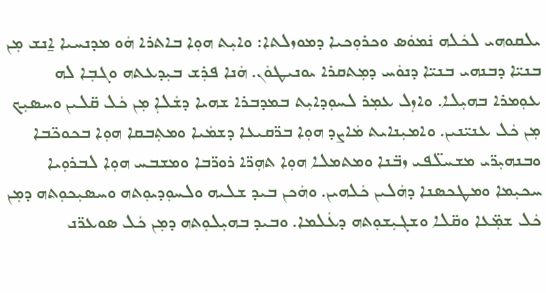ܝܠܩܘܗܝ ܠܟܿܠܗ ܢܿܡܘܿܣ ܘܟܪܘܼܟܝܐ ܕܡܘܙܠܬܐ: ܘܐܝܼܬ ܗܘܼܐ ܒܐܬܪܐ ܗܿܘ ܡܕܢܚܝܐ ܐ̱ܢܫ ܡܼܢ ܒܢܝ̈ܐ ܕܒܢܗܝ ܒܢܝ̈ܐ ܕܢܘܿܚ ܕܡܼܬܩܪܐ ܝܘܢܝܛܘܿܢ. ܗܿܢܐ ܦܪܼܫ ܒܝܼܕܥܬܗ ܘܓܒܼܐ ܠܗ ܥܘܼܡܪܐ ܒܗܝܼܠܐ. ܘܐܙܼܠ ܥܡܼܪ ܠܚܘܼܕܐܝܼܬ ܒܡܕܒܪܐ ܫܗܝܐ ܕܫܿܠܐܼ ܡܼܢ ܟܿܠ ܩ̈ܠܝܢ ܘܚܣܝܼܟ ܡܼܢ ܟܿܠ ܥܢܝ̈ܢܝܢ. ܘܐܡܝܼܢܐܝܬ ܡܿܐܨܕ ܗܘܼܐ ܒܪ̈ܩܝܥܐ ܕܫܡܿܝܐ ܘܡܬܼܒܩܐ ܗܘܼܐ ܒܟܘܟ̈ܒܐ ܘܒܢܗܝܼܪ̈ܝ ܡܫܚܠ̈ܦܝ ܙܒ̈ܢܐ ܘܡܬܡܠܐ ܗܘܼܐ ܬܗܼܪ̈ܐ ܪܘܪ̈ܒܐ ܘܡܫܒܚ ܗܘܼܐ ܠܒܪܘܼܝܐ ܚܟܝܼܡܐ ܘܡܛܟܣܢܐ ܕܗܿܠܝܢ ܟܿܠܗܝܢ. ܘܗܿܟܢ ܒܝܕ ܫܠܝܗ ܘܠܚܘܼܕܝܘܼܬܗ ܘܚܣܝܼܟܘܼܬܗ ܕܡܼܢ ܟܿܠ ܫܡܼ̈ܥܐ ܘܩ̈ܠܐ ܘܫܓܝܼܫܘܼܬܗ ܕܥܿܠܡܐ. ܘܒܝܕ ܒܗܝܼܠܘܼܬܗ ܕܡܼܢ ܟܿܠ ܣܘܥܪ̈ܢ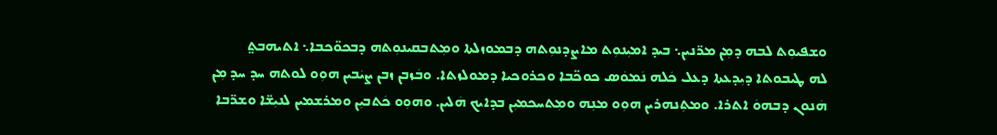ܘܫܦܝܘܼܬ ܠܒܗ ܕܡܼܢ ܡܪ̈ܢܝܢ܆ ܒܝܕ ܐܡܝܼܢܘܼܬ ܡܐܨܕܢܘܼܬܗ ܕܒܡܘܙܠܬܐ ܘܡܼܬܒܩܝܢܘܼܬܗ ܕܒܟܘ̈ܟܒܐ܆ ܐܬܝܗܒܬ݀
ܠܗ ܛܝܒܘܬܐ ܕܝܼܕܥܬܐ ܕܥܠ ܟܿܠܗ ܢܿܡܘܿܣ ܟܘܟ̈ܒܐ ܘܟܪܘܟܝܐ ܕܡܘܠܙܬܐ. ܘܒܿܙܒܢ ܙܒܢ ܨܝܿܒܝܢ ܗܘܼܘ ܠܘܬܗ ܚܕ ܚܕ ܡܼܢ ܗܿܢܘܢ ܕܒܗܘܿ ܐܬܪܐ. ܘܡܬܼܢܗܪܝܢ ܗܘܼܘ ܡܢܼܗ ܘܡܼܬܚܟܡܝܼܢ ܒܕܐܝܟ ܗܿܠܝܢ. ܘܗܘܼܘ ܟܿܬܒܝܼܢ ܘܡܪܫܡܝܢ ܠܢܝܼܫ̈ܐ ܘܫܪ̈ܒܐ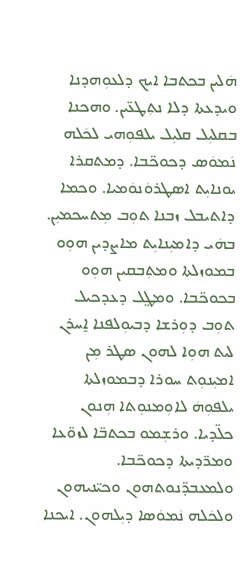ܗܿܠܝܢ ܒܟܬܒܐ ܐܝܟ ܕܠܥܘܼܗܕܢܐ ܘܝܕܥܬܐ ܕܠܐ ܢܬܼܛܥ̈ܝܢ. ܘܗܟܢܐ ܒܩܠܝܼܠ ܩܠܝܼܠ ܝܠܦܘܼܗܝ ܠܟܿܠܗ ܢܿܡܘܿܣ ܕܟܘܟ̈ܒܐ. ܕܡܬܩܪܐ ܝܘܢܐܝܼܬ ܐܣܛܪܘܿܢܘܿܡܝܐ. ܘܟܡܐ ܕܐܬܝܒܠ ܙܒܢܐ ܬܘܼܒ ܡܼܬܚܟܡܝܼܢ. ܒܗܿܝ ܕܐܡܝܼܢܐܝܼܬ ܡܐܨܕܝܢ ܗܘܼܘ ܒܡܘܙܠܬܐ ܘܡܬܼܒܩܝܢ ܗܘܼܘ ܒܟܘܟ̈ܒܐ. ܘܡܛ݀ܠ ܕܥܕܟܝܠ ܬܘܼܒ ܕܘܼܪܫܐ ܕܒܝܘܼܠܦܢܐ ܐ̱ܚܪܢ ܠܝܬ ܗܘܼܐ ܠܗܘܢ ܣܛܪ ܡܼܢ ܐܡܝܼܢܘܼܬ ܚܘܪܐ ܕܒܡܘܙܠܬܐ ܝܠܦܘܼܗܿ ܠܐܘܼܡܢܘܼܬܐ ܗܼܢܘܢ ܟܠ̈ܕܝܐ. ܘܪܫܼܡܘ ܒܟܬܒ̈ܐ ܠܙܘ̈ܥܐ ܘܡܪ̈ܕܝܬܐ ܕܟܘܟ̈ܒܐ. ܘܠܡܥܒܕ̈ܢܘܬܗܘܢ ܘܟܝ̈ܢܝܗܘܢ ܘܠܟܿܠܗ ܢܿܡܘܿܣܐ ܕܝܼܠܗܘܢ. ܐܝܟܢܐ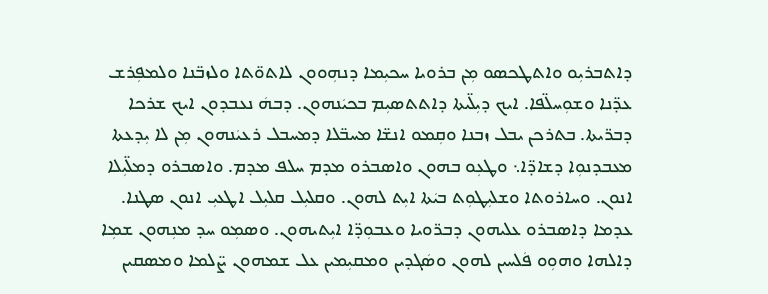ܕܐܬܒܪܝܼܘ ܘܐܬܛܟܣܘ ܡܼܢ ܒܪܘܝܐ ܚܟܝܼܡܐ ܕܢܗܼܘܘܢ ܠܐܬܘ̈ܬܐ ܘܠܙܒ̈ܢܐ ܘܠܡܦܼܪܫ ܥܕ̈ܢܐ ܘܫܘܼܚܠ̈ܦܐ. ܐܝܟ ܕܝܼܠ̈ܝܬܐ ܕܐܬܬܣܝܼܡ ܒܟܝܿܢܗܘܢ. ܕܒܗܿ ܢܥܒܕܘܢ ܐܝܟ ܫܪܟܐ ܕܒܪ̈ܝܬܐ. ܒܬܪܟܢ ܝܒܠ ܙܒܢܐ ܘܩܼܡܘ ܐܢܫ̈ܐ ܡܚܒ̈ܠܐ ܕܡܚܒܠ ܪܥܝܿܢܗܘܢ ܡܼܢ ܠܐ ܝܼܕܥܬܐ ܡܥܒܕܢܘܼܐ ܕܫܐܕ̈ܐ܆ ܘܛܥܼܘ ܒܗܘܢ ܘܐܣܒܪܘ ܡܕܡ ܚܠܦ ܡܕܡ. ܘܐܣܒܪܘ ܕܡܠ̈ܝܼܠܐ ܐܢܘܢ. ܘܚܐܪܘܬܐ ܘܫܠܝܼܛܘܼܬ ܒܝܿܬܐ ܐܝܼܬ ܠܗܘܢ. ܘܩܠܝܼܠ ܩܠܝܼܠ ܐܛܥܝܼ ܐܢܘܢ ܣܛܢܐ. ܥܕܡܐ ܕܐܣܒܪܘ ܥܠܝܗܘܢ ܕܒܪ̈ܘܝܐ ܘܥܒܘܼܕ̈ܐ ܐܝܼܬܝܗܘܢ. ܘܣܡܼܘ ܚܕ ܡܢܼܗܘܢ ܫܡܼܐ ܕܐܠܗܐ ܘܗܘܼܘ ܦܿܠܚܝܢ ܠܗܘܢ ܘܣܿܓܕܝܢ ܘܡܩܝܼܡܝܢ ܥܠ ܫܡܗܘܢ ܨ̈ܠܡܐ ܘܡܣܩܝܢ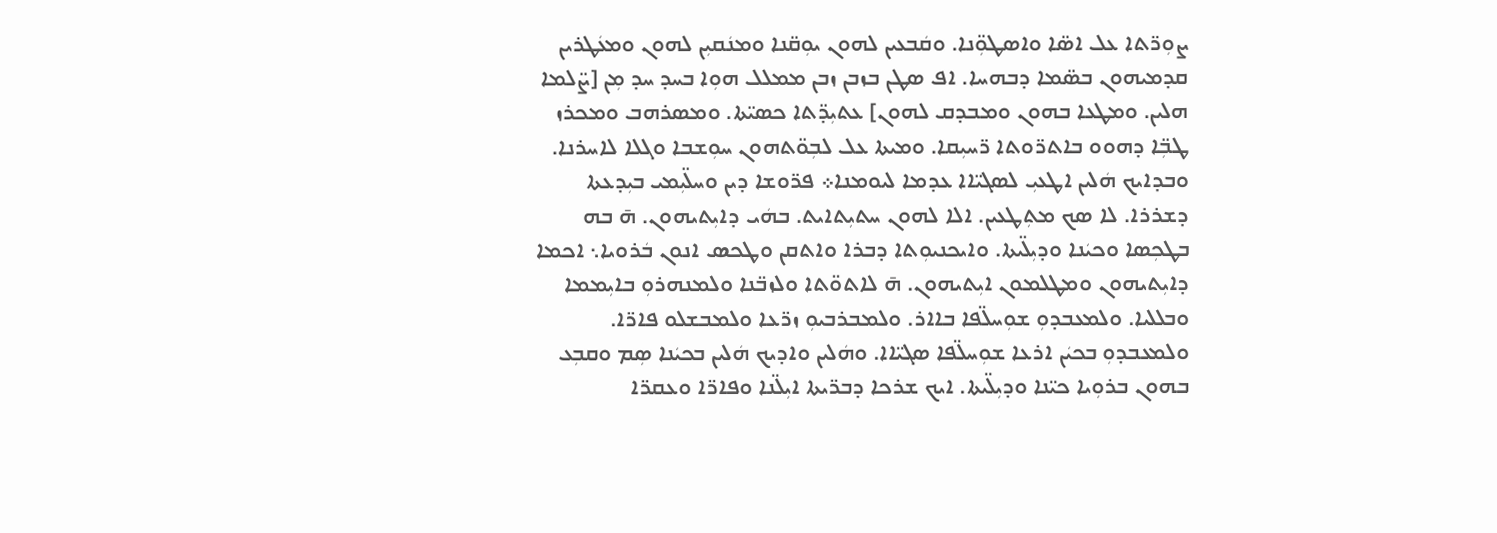ܨܘܼܪ̈ܬܐ ܥܠ ܐܣ̈ܐ ܘܐܣܛܘܼ̈ܢܐ. ܘܩܿܒܥܝܢ ܠܗܘܢ ܝܘܼܩ̈ܢܐ ܘܡܢܿܩܝܼܢ ܠܗܘܢ ܘܡܥܿܛܪܝܢ ܩܕܡܝܗܘܢ ܒܣ̈ܡܐ ܕܒܗܚܐ. ܐܦ ܣܛܢ ܒܙܒܢ ܙܒܢ ܡܡܠܠ ܗܘܼܐ ܒܚܕ ܚܕ ܡܼܢ [ܨ̈ܠܡܐ ܗܠܝܢ. ܘܡܛܥܐ ܒܗܘܢ ܘܡܒܕܩ ܠܗܘܢ] ܥܬܝܼܕ̈ܬܐ ܟܣܝ̈ܬܐ. ܘܡܣܪܗܒ ܘܡܟܪܙ ܛܒܼ̈ܐ ܕܗܘܘ ܒܐܬܪ̈ܘܬܐ ܪ̈ܚܝܼܩܐ. ܘܡܝܬܐ ܥܠ ܠܒܼܘ̈ܬܗܘܢ ܚܘܼܫܒܐ ܘܓܠܐ ܠܐܚܪܢܐ. ܘܒܕܐܝܟ ܗܿܠܝܢ ܐܛܥܝܼ ܠܣܓܝ̈ܐܐ ܥܕܡܐ ܠܝܘܡܢܐ܀ ܦܪ̈ܘܫܐ ܕܝܢ ܘܚܠ̈ܝܼܡܝ ܒܝܼܕܥܬܐ ܕܫܪܪܐ. ܠܐ ܣܟ ܡܬܼܛܥܝܢ. ܐܠܐ ܠܗܘܢ ܚܬܝܼܬܐܝܬ. ܒܗܿܝ ܕܐܝܼܬܝܗܘܢ. ܗ̄ ܒܗ ܒܛܟܼܣܐ ܘܟܝܿܢܐ ܘܕܝܼܠ̈ܝܬܐ. ܘܐܝܟܢܝܘܼܬܐ ܕܒܪܐ ܘܐܬܩܢ ܘܛܟܣ ܐܢܘܢ ܒܿܪܘܝܐ܆ ܐܟܡܐ ܕܐܝܼܬܝܗܘܢ ܘܡܛܠܡܘܢ ܐܝܼܬܝܗܘܢ. ܗ̄ ܠܐܬܘ̈ܬܐ ܘܠܙܒ̈ܢܐ ܘܠܡܢܗܪܘܼ ܒܐܝܼܡܡܐ ܘܒܠܠܝܐ. ܘܠܡܥܒܕܘܼ ܫܘܼܚܠ̈ܦܐ ܒܐܐܪ. ܘܠܡܒܪܒܝܘܼ ܙܪ̈ܥܐ ܘܠܡܒܫܠܘ ܦܐܪ̈ܐ. ܘܠܡܥܒܕܘܼ ܒܟܝܿܢ ܐܪܥܐ ܫܘܼܚܠ̈ܦܐ ܣܓܝ̈ܐܐ. ܘܗܿܠܝܢ ܘܐܕܝܟ ܗܿܠܝܢ ܒܟܝܿܢܐ ܣܼܡ ܘܩܒܼܥ ܒܗܘܢ ܒܪܘܼܝܐ ܟܝ̈ܢܐ ܘܕܝܼܠ̈ܝܬܐ. ܐܝܟ ܫܪܟܐ ܕܒܪ̈ܝܬܐ ܐܝܼܠ̈ܢܐ ܘܦܐܪ̈ܐ ܘܥܩܪ̈ܐ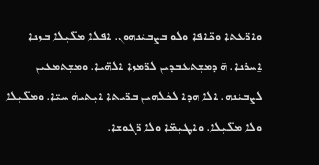ܘܐܪ̈ܥܬܐ ܘܟ̈ܐܦܐ ܘܠܘ ܒܨܒܝܿܢܗܘܢ. ܐܦܠܐ ܡܠ̈ܝܼܠܐ ܒܙܢܐ ܐ̱ܚܪܢܐ. ܗ̄ ܕܡܫܼܬܥܒܕܝܢ ܠܪ̈ܡܙܐ ܐܠܗ̈ܝܐ. ܘܡܫܼܬܡܥܝܢ ܠܨܒܝܿܢܗ. ܐܠܐ ܗܕܐ ܠܟܿܠܗܝܢ ܒܪ̈ܝܬܐ ܐܝܼܬܝܗܿ ܚܝ̈ܐ. ܘܡܠ̈ܝܼܠܐ ܘܠܐ ܡܠ̈ܝܼܠܐ. ܘܐܛܝܼܡ̈ܐ ܘܠܐ ܪ̈ܓܘܫܐ.